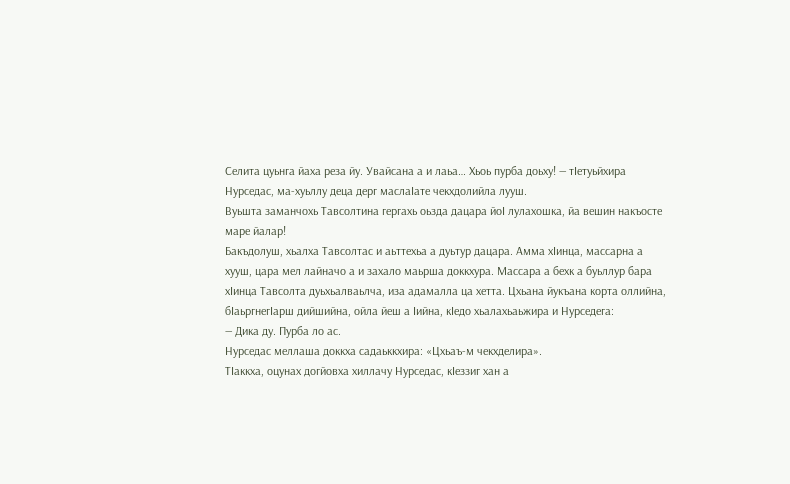Селита цуьнга йаха реза йу. Увайсана а и лаьа… Хьоь пурба доьху! — тIетуьйхира Нурседас, ма-хуьллу деца дерг маслаIате чекхдолийла лууш.
Вуьшта заманчохь Тавсолтина гергахь оьзда дацара йоI лулахошка, йа вешин накъосте маре йалар!
Бакъдолуш, хьалха Тавсолтас и аьттехьа а дуьтур дацара. Амма хIинца, массарна а хууш, цара мел лайначо а и захало маьрша доккхура. Массара а бехк а буьллур бара хIинца Тавсолта дуьхьалваьлча, иза адамалла ца хетта. Цхьана йукъана корта оллийна, бIаьргнегIарш дийшийна, ойла йеш а Iийна, кIедо хьалахьаьжира и Нурседега:
— Дика ду. Пурба ло ас.
Нурседас меллаша доккха садаьккхира: «Цхьаъ-м чекхделира».
ТIаккха, оцунах догйовха хиллачу Нурседас, кIеззиг хан а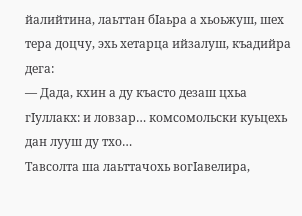йалийтина, лаьттан бIаьра а хьоьжуш, шех тера доцчу, эхь хетарца ийзалуш, къадийра дега:
— Дада, кхин а ду къасто дезаш цхьа гIуллакх: и ловзар… комсомольски куьцехь дан лууш ду тхо…
Тавсолта ша лаьттачохь вогIавелира,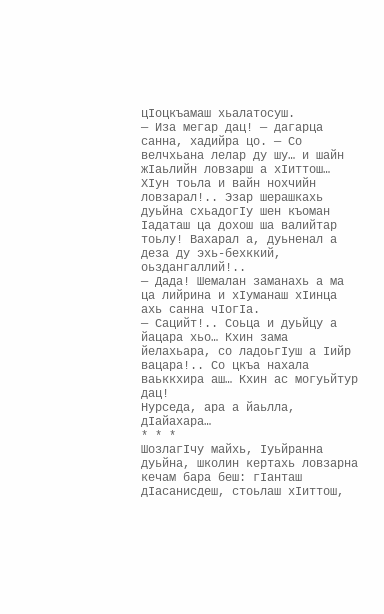цIоцкъамаш хьалатосуш.
— Иза мегар дац! — дагарца санна, хадийра цо. — Со велчхьана лелар ду шу… и шайн жIаьлийн ловзарш а хIиттош… ХIун тоьла и вайн нохчийн ловзарал!.. Эзар шерашкахь дуьйна схьадогIу шен къоман Iадаташ ца дохош ша валийтар тоьлу! Вахарал а, дуьненал а деза ду эхь-бехккий, оьздангаллий!..
— Дада! Шемалан заманахь а ма ца лийрина и хIуманаш хIинца ахь санна чIогIа.
— Сацийт!.. Соьца и дуьйцу а йацара хьо… Кхин зама йелахьара, со ладоьгIуш а Iийр вацара!.. Со цкъа нахала ваьккхира аш… Кхин ас могуьйтур дац!
Нурседа, ара а йаьлла, дIайахара…
* * *
ШозлагIчу майхь, Iуьйранна дуьйна, школин кертахь ловзарна кечам бара беш: гIанташ дIасанисдеш, стоьлаш хIиттош,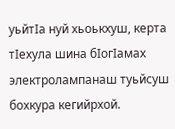уьйтIа нуй хьоькхуш, керта тIехула шина бIогIамах электролампанаш туьйсуш бохкура кегийрхой.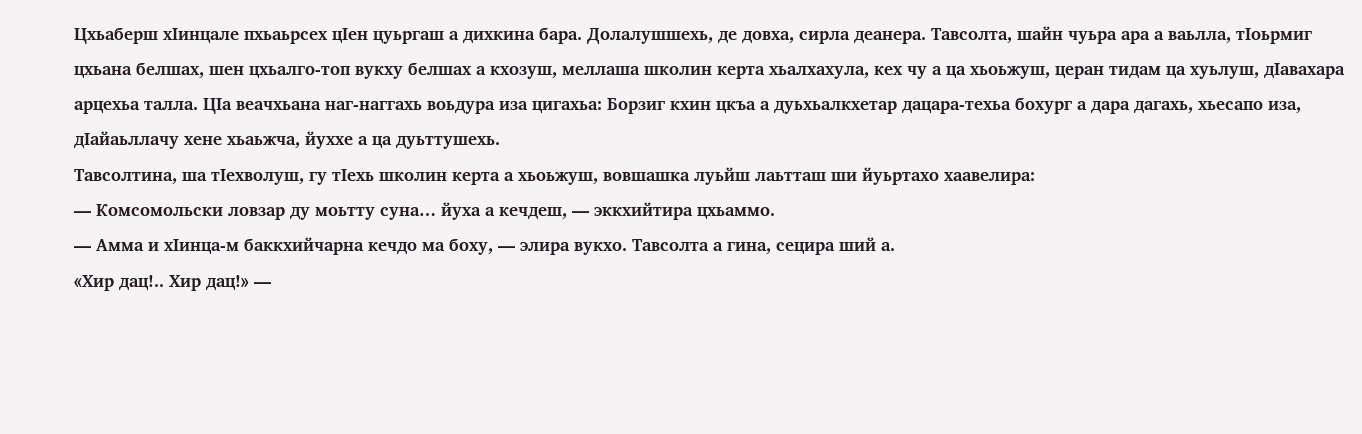Цхьаберш хIинцале пхьаьрсех цIен цуьргаш а дихкина бара. Долалушшехь, де довха, cирлa деанера. Тавсолта, шайн чуьра ара а ваьлла, тIоьрмиг цхьана белшах, шен цхьалго-топ вукху белшах а кхозуш, меллаша школин керта хьалхахула, кех чу а ца хьоьжуш, церан тидам ца хуьлуш, дIавахара арцехьа талла. ЦIа веачхьана наг-наггахь воьдура иза цигахьа: Борзиг кхин цкъа а дуьхьалкхетар дацара-техьа бохург а дара дагахь, хьесапо иза, дIайаьллачу хене хьаьжча, йуххе а ца дуьттушехь.
Тавсолтина, ша тIехволуш, гу тIехь школин керта а хьоьжуш, вовшашка луьйш лаьтташ ши йуьртахо хаавелира:
— Комсомольски ловзар ду моьтту суна… йуха а кечдеш, — эккхийтира цхьаммо.
— Амма и хIинца-м баккхийчарна кечдо ма боху, — элира вукхо. Тавсолта а гина, сецира ший а.
«Хир дац!.. Хир дац!» —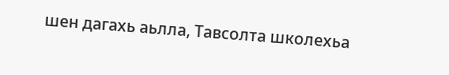шен дагахь аьлла, Тавсолта школехьа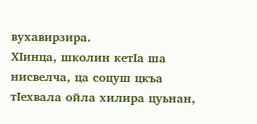вухавирзира.
ХIинца, школин кетIа ша нисвелча, ца соцуш цкъа тIехвала ойла хилира цуьнан,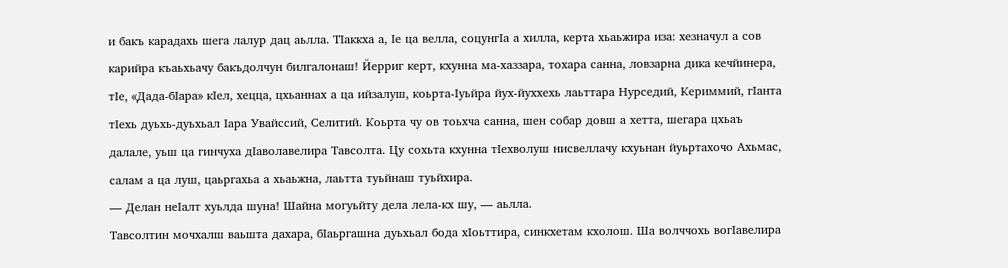и бакъ карадахь шега лалур дац аьлла. ТIаккха а, Iе ца велла, соцунгIа а хилла, керта хьаьжира иза: хезначул а сов карийра къаьхьачу бакъдолчун билгалонаш! Йерриг керт, кхунна ма-хаззара, тохара санна, ловзарна дика кечйинера, тIе, «Дада-бIара» кIел, хецца, цхьаннах а ца ийзалуш, коьрта-Iуьйра йух-йуххехь лаьттара Нурседий, Кериммий, гIанта тIехь дуьхь-дуьхьал Iара Увайссий, Селитий. Коьрта чу ов тоьхча санна, шен собар довш а хетта, шегара цхьаъ далале, уьш ца гинчуха дIаволавелира Тавсолта. Цу сохьта кхунна тIехволуш нисвеллачу кхуьнан йуьртахочо Ахьмас, салам а ца луш, цаьргахьа а хьаьжна, лаьтта туьйнаш туьйхира.
— Делан неIалт хуьлда шуна! Шайна могуьйту дела лела-кх шу, — аьлла.
Тавсолтин мочхалш ваьшта дахара, бIаьргашна дуьхьал бода хIоьттира, синкхетам кхолош. Ша волччохь вогIавелира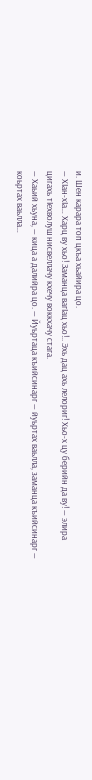и. Шен карара топ цкъа хьайира цо.
— ХIан-хIа… Харц ву хьо! Заманца вагIац хьо!.. Эхь дац ахь лелориг! Хьо-х цу берийн да ву! — элира цигахь тIехволуш нисвеллачу кхечу воккхачу стага.
— Хаьий хьуна, — кица а далийра цо. — Йуьртаца къийсинарг — йуьртах ваьлла, заманца къийсинарг — коьртах ваьлла…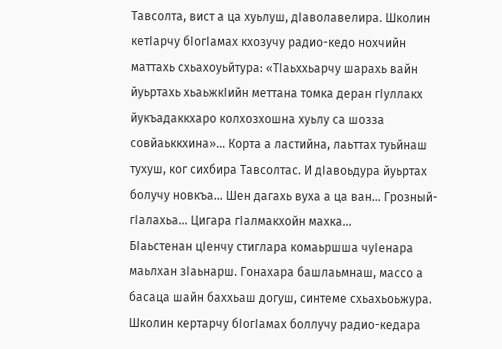Тавсолта, вист а ца хуьлуш, дIаволавелира. Школин кетIарчу бIогIамах кхозучу радио-кедо нохчийн маттахь схьахоуьйтура: «ТIаьххьарчу шарахь вайн йуьртахь хьаьжкIийн меттана томка деран гIуллакх йукъадаккхаро колхозхошна хуьлу са шозза совйаьккхина»… Корта а ластийна, лаьттах туьйнаш тухуш, ког сихбира Тавсолтас. И дIавоьдура йуьртах болучу новкъа… Шен дагахь вуха а ца ван… Грозный-гIалахьа… Цигара гIалмакхойн махка…
БIаьстенан цIенчу стиглара комаьршша чуIенара маьлхан зIаьнарш. Гонахара башлаьмнаш, массо а басаца шайн баххьаш догуш, синтеме схьахьоьжура.
Школин кертарчу бIогIамах боллучу радио-кедара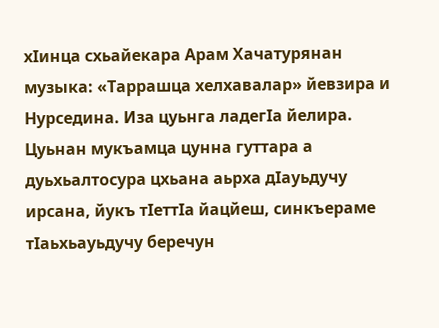хIинца схьайекара Арам Хачатурянан музыка: «Таррашца хелхавалар» йевзира и Нурседина. Иза цуьнга ладегIа йелира. Цуьнан мукъамца цунна гуттара а дуьхьалтосура цхьана аьрха дIауьдучу ирсана, йукъ тIеттIа йацйеш, синкъераме тIаьхьауьдучу беречун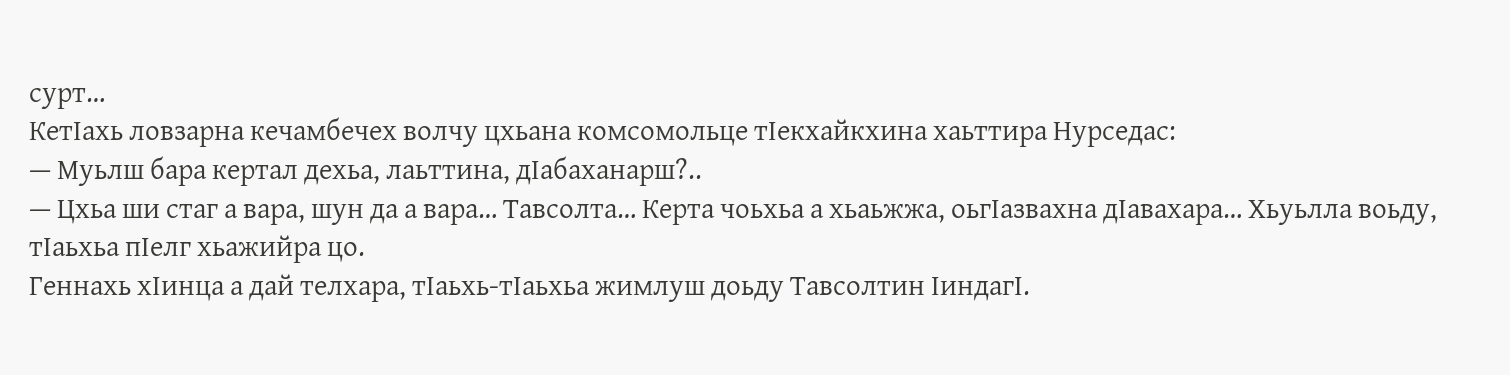сурт…
КетIахь ловзарна кечамбечех волчу цхьана комсомольце тIекхайкхина хаьттира Нурседас:
— Муьлш бара кертал дехьа, лаьттина, дIабаханарш?..
— Цхьа ши стаг а вара, шун да а вара… Тавсолта… Керта чоьхьа а хьаьжжа, оьгIазвахна дIавахара… Хьуьлла воьду, тIаьхьа пIелг хьажийра цо.
Геннахь хIинца а дай телхара, тIаьхь-тIаьхьа жимлуш доьду Тавсолтин IиндагI.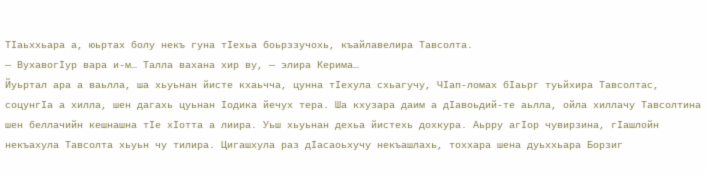ТIаьххьара а, юьртах болу некъ гуна тIехьа боьрззучохь, къайлавелира Тавсолта.
— ВухавогIур вара и-м… Талла вахана хир ву, — элира Керима…
Йуьртал ара а ваьлла, ша хьуьнан йисте кхаьчча, цунна тIехула схьагучу, ЧIап-ломах бIаьрг туьйхира Тавсолтас, соцунгIа а хилла, шен дагахь цуьнан Iодика йечух тера. Ша кхузара даим а дIавоьдий-те аьлла, ойла хиллачу Тавсолтина шен беллачийн кешнашна тIе хIотта а лиира. Уьш хьуьнан дехьа йистехь дохкура. Аьрру агIор чувирзина, гIашлойн некъахула Тавсолта хьуьн чу тилира. Цигашхула раз дIасаоьхучу некъашлахь, тоххара шена дуьххьара Борзиг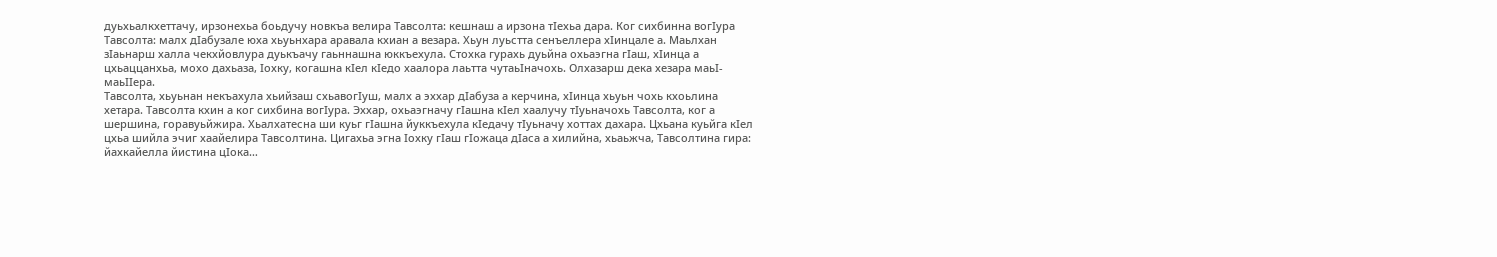дуьхьалкхеттачу, ирзонехьа боьдучу новкъа велира Тавсолта: кешнаш а ирзона тIехьа дара. Ког сихбинна вогIура Тавсолта: малх дIабузале юха хьуьнхара аравала кхиан а везара. Хьун луьстта сенъеллера хIинцале а. Маьлхан зIаьнарш халла чекхйовлура дуькъачу гаьннашна юккъехула. Стохка гурахь дуьйна охьаэгна гIаш, хIинца а цхьаццанхьа, мохо дахьаза, Iохку, когашна кIел кIедо хаалора лаьтта чутаьIначохь. Олхазарш дека хезара маьI-маьIIера.
Тавсолта, хьуьнан некъахула хьийзаш схьавогIуш, малх а эххар дIабуза а керчина, хIинца хьуьн чохь кхоьлина хетара. Тавсолта кхин а ког сихбина вогIура. Эххар, охьаэгначу гIашна кIел хаалучу тIуьначохь Тавсолта, ког а шершина, горавуьйжира. Хьалхатесна ши куьг гIашна йуккъехула кIедачу тIуьначу хоттах дахара. Цхьана куьйга кIел цхьа шийла эчиг хаайелира Тавсолтина. Цигахьа эгна Iохку гIаш гIожаца дIаса а хилийна, хьаьжча, Тавсолтина гира: йахкайелла йистина цIока…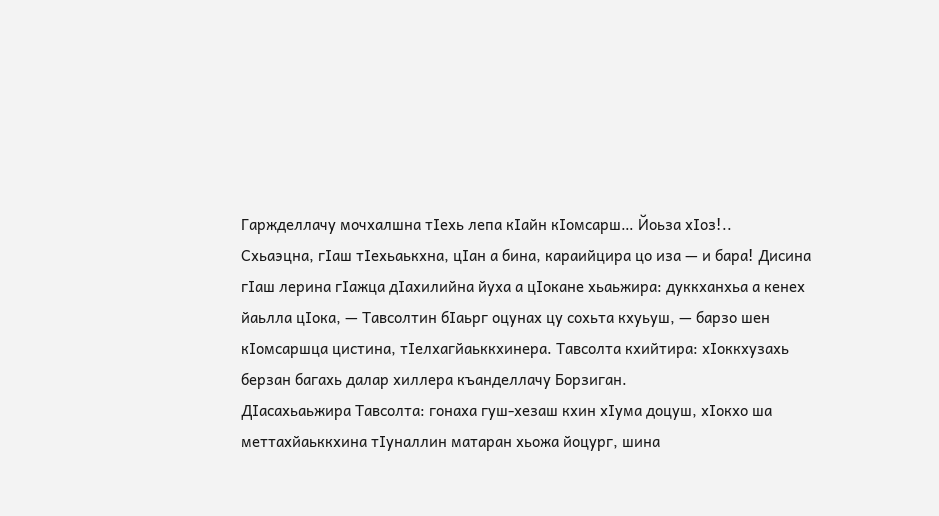Гаржделлачу мочхалшна тIехь лепа кIайн кIомсарш… Йоьза хIоз!..
Схьаэцна, гIаш тIехьаькхна, цIан а бина, караийцира цо иза — и бара! Дисина гIаш лерина гIажца дIахилийна йуха а цIокане хьаьжира: дуккханхьа а кенех йаьлла цIока, — Тавсолтин бIаьрг оцунах цу сохьта кхуьуш, — барзо шен кIомсаршца цистина, тIелхагйаьккхинера. Тавсолта кхийтира: хIоккхузахь берзан багахь далар хиллера къанделлачу Борзиган.
ДIасахьаьжира Тавсолта: гонаха гуш-хезаш кхин хIума доцуш, хIокхо ша меттахйаьккхина тIуналлин матаран хьожа йоцург, шина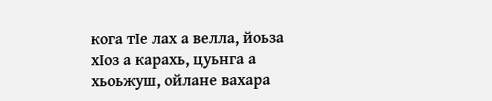кога тIе лах а велла, йоьза хIоз а карахь, цуьнга а хьоьжуш, ойлане вахара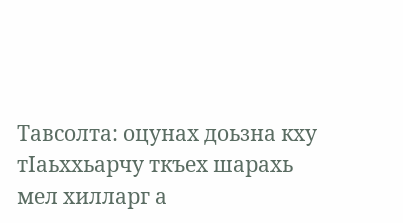Тавсолта: оцунах доьзна кху тIаьххьарчу ткъех шарахь мел хилларг а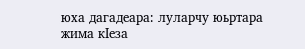юха дагадеара: луларчу юьртара жима кIеза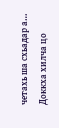четахь ша схьадар а… Доккха хилча цо